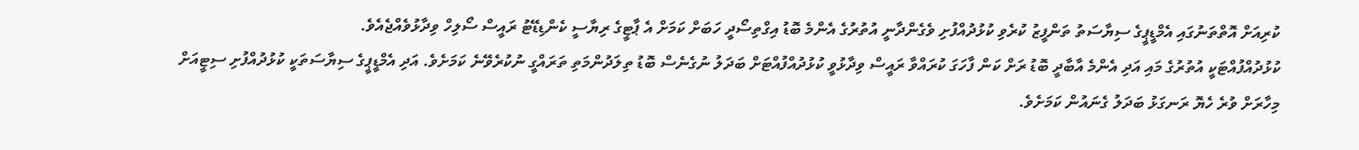ކުރިއަށް އޮތްތަނުގައި އެމްޑީޕީގެ ސިޔާސަތު ތަންފީޒު ކުރެވި ކުޅުދުއްފުށި ވެގެންދާނީ އުތުރުގެ އެންމެ ބޮޑު އިގްތިސޯދީ ހަބަށް ކަމަށް އެ ޕާޓީގެ ރިޔާސީ ކެންޑިޑޭޓު ރައީސް ސޯލިހް ވިދާޅުވެއްޖެއެވެ.
ކުޅުދުއްފުއްޓަކީ އުތުރުގެ މައި އަދި އެންމެ އާބާދީ ބޮޑު ރަށް ކަން ފާހަގަ ކުރައްވާ ރައީސް ވިދާޅުވީ ކުޅުދުއްފުއްޓަށް ބަދަލު ނުގެނެސް ބޮޑު ތިލަދުންމަތި ތަރައްގީ ނުކުރެވޭނެ ކަމަށެވެ. އަދި އެމްޑީޕީގެ ސިޔާސަތަކީ ކުޅުދުއްފުށި ސިޓީއަށް މިހާރަށް ވުރެ ހެޔޮ ރަނގަޅު ބަދަލު ގެނައުން ކަމަށެވެ.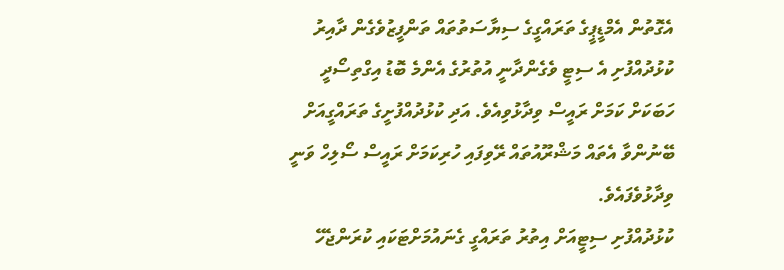އެގޮތުން އެމްޑީޕީގެ ތަރައްގީގެ ސިޔާސަތުތައް ތަންފީޒުވެގެން ދާއިރު ކުޅުދުއްފުށި އެ ސިޓީ ވެގެންދާނީ އުތުރުގެ އެންމެ ބޮޑު އިގްތިސޯދީ ހަބަކަށް ކަމަށް ރައީސް ވިދާޅުވިއެވެ. އަދި ކުޅުދުއްފުށީގެ ތަރައްގީއަށް ބޭނުންވާ އެތައް މަޝްރޫއުތައް ރޭވިފައި ހުރިކަމަށް ރައީސް ސޯލިހް ވަނީ ވިދާޅުވެފައެވެ.
ކުޅުދުއްފުށި ސިޓީއަށް އިތުރު ތަރައްގީ ގެނައުމަށްޓަކައި ކުރަންޖެހޭ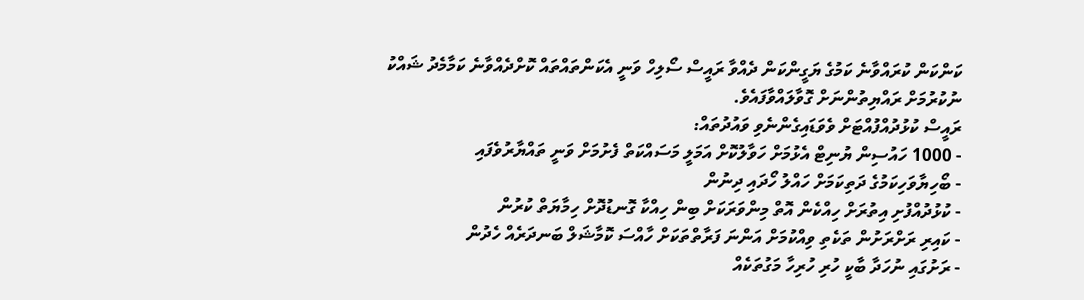ކަންކަން ކުރައްވާނެ ކަމުގެ ޔަގީންކަން ދެއްވާ ރައީސް ސޯލިހް ވަނީ އެކަންތައްތައް ކޮށްދެއްވާނެ ކަމާމެދު ޝައްކު ނުކުރުމަށް ރައްޔިތުންނަށް ގޮވާލައްވާފައެވެ.
ރައީސް ކުޅުދުއްފުއްޓަށް ވެވަޑައިގެންނެވި ވައުދުތައް:
- 1000 ހައުސިން ޔުނިޓް އެޅުމަށް ހަވާލުކޮށް އަމަލީ މަސައްކަތް ފެށުމަށް ވަނީ ތައްޔާރުވެފައި
- ބޯހިޔާވަހިކަމުގެ ދަތިކަމަށް ހައްލު ހޯދައި ދިނުން
- ކުޅުދުއްފުށި އިތުރަށް ހިއްކެން އޮތް މިންވަރަކަށް ބިން ހިއްކާ ގޮނޑުދޮށް ހިމާޔަތް ކުރުން
- ކައިރި ރަށްރަށުން ތަކެތި ވިއްކުމަށް އަންނަ ފަރާތްތަކަށް ހާއްސަ ކޮމާޝަލް ބަނދަރެއް ހެދުން
- ރަށުގައި ނުހަދާ ބާކީ ހުރި ހުރިހާ މަގުތަކެއް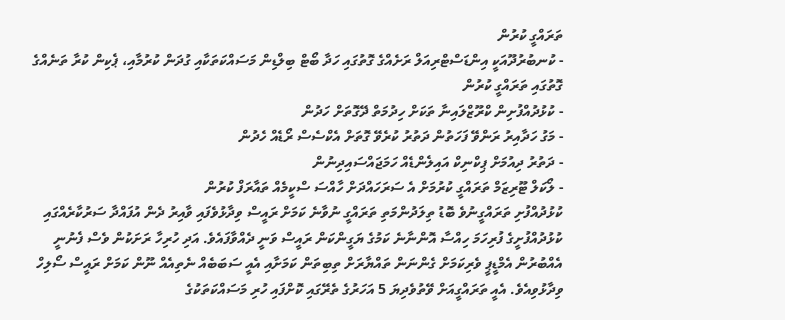ތަރައްގީ ކުރުން
- ކުނބުރުދޫއަކީ އިންޑަސްޓްރިއަލް ރަށެއްގެ ގޮތުގައި ހަދާ ބޯޓް ބިލްޑިން މަސައްކަތަކާއި ގުދަން ކުރުމާއި، ޕެކިން ކުރާ ތަނެއްގެ ގޮތުގައި ތަރައްގީ ކުރުން
- ކުޅުދުއްފުށިން ކްރޫޒްލައިނާ ތަކަށް ހިދުމަތް ދޭގޮތަށް ހަދުން
- މަގު ހަދާއިރު ރަންވޭ ފަހަތުން ދަތުރު ކުރެވޭ ގޮތަށް އެކްސެސް ރޯޑެއް ހެދުން
- ދަތުރު ދިއުމަށް ޕިކްނިކް އައިލެންޑެއް ހަމަޖައްސައިދިނުން
- ލޯކަލް ޓޫރިޒަމް ތަރައްގީ ކުރުމަށް އެ ސަރަހައްދަށް ހާއްސަ ސްކީމެއް ތައާރަފް ކުރުން
ކުޅުދުއްފުށި ތަރައްގީނުވެ ބޮޑު ތިލަދުންމަތި ތަރައްގީ ނުވާނެ ކަމަށް ރައީސް ވިދާޅުވެފައި ވާއިރު ދެން އުފައްދާ ސަރުކާރެއްގައި ކުޅުދުއްފުށީގެ ފުރިހަމަ ހިއްސާ އޮންނާނެ ކަމުގެ ޔަގީންކަން ރައީސް ވަނީ ދެއްވާފައެވެ. އަދި ހުރިހާ ރަށަކުން ވެސް ފެނުނީ އެއްބުރުން އެމްޑީޕީ ވެރިކަމަށް ގެންނަން ތައްޔާރަށް ތިބިތަން ކަމަށާއި އެއީ ސަބަބެއް ނެތިއެއް ނޫން ކަމަށް ރައީސް ސޯލިހް ވިދާޅުވިއެވެ. އެއީ ތަރައްގީއަށް ވޭތުވެދިޔަ 5 އަހަރުގެ ތެރޭގައި ކޮށްފައި ހުރި މަސައްކަތަކުގެ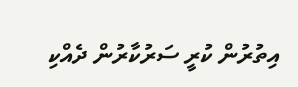އިތުރުން ކުރީ ސަރުކާރުން ދެއްކި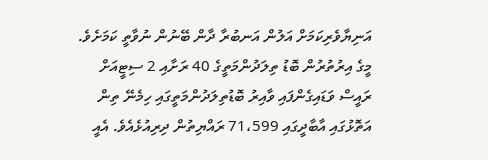އަނިޔާވެރިކަމަށް އަލުން އަނބުރާ ދާން ބޭނުން ނުވާތީ ކަމަށެވެ.
މީގެ އިރުތުރުން ބޮޑު ތިލަދުންމަތީގެ 40 ރަށާއި 2 ސިޓީއަށް ރައީސް ވަޑައިގެންފައި ވާއިރު ބޮޑުތިލަދުންމަތީގައި ހިމެނޭ ތިން އަތޮޅުގައި އާބާދީގައި 71،599 ރައްޔިތުން ދިރިއުޅެއެވެ. އެއީ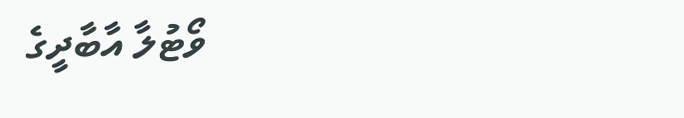ވޯޓުލާ އާބާދީގެ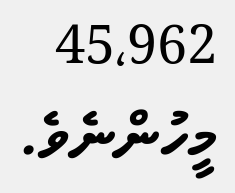45،962 މީހުންނެވެ.